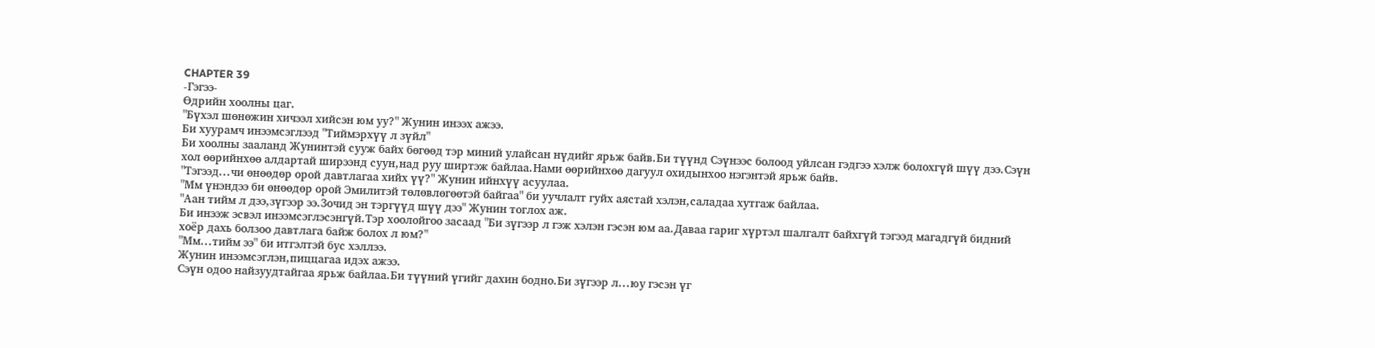CHAPTER 39
-Гэгээ-
Өдрийн хоолны цаг.
"Бүхэл шөнөжин хичээл хийсэн юм уу?" Жунин инээх ажээ.
Би хуурамч инээмсэглээд "Тиймэрхүү л зүйл"
Би хоолны зааланд Жунинтэй сууж байх бөгөөд тэр миний улайсан нүдийг ярьж байв.Би түүнд Сэүнээс болоод уйлсан гэдгээ хэлж болохгүй шүү дээ.Сэүн хол өөрийнхөө алдартай ширээнд суун,над руу ширтэж байлаа.Нами өөрийнхөө дагуул охидынхоо нэгэнтэй ярьж байв.
"Тэгээд...чи өнөөдөр орой давтлагаа хийх үү?" Жунин ийнхүү асуулаа.
"Мм үнэндээ би өнөөдөр орой Эмилитэй төлөвлөгөөтэй байгаа" би уучлалт гуйх аястай хэлэн,саладаа хутгаж байлаа.
"Аан тийм л дээ,зүгээр ээ.Зочид эн тэргүүд шүү дээ" Жунин тоглох аж.
Би инээж эсвэл инээмсэглэсэнгүй.Тэр хоолойгоо засаад "Би зүгээр л гэж хэлэн гэсэн юм аа.Даваа гариг хүртэл шалгалт байхгүй тэгээд магадгүй бидний хоёр дахь болзоо давтлага байж болох л юм?"
"Мм...тийм ээ" би итгэлтэй бус хэллээ.
Жунин инээмсэглэн,пиццагаа идэх ажээ.
Сэүн одоо найзуудтайгаа ярьж байлаа.Би түүний үгийг дахин бодно.Би зүгээр л...юу гэсэн үг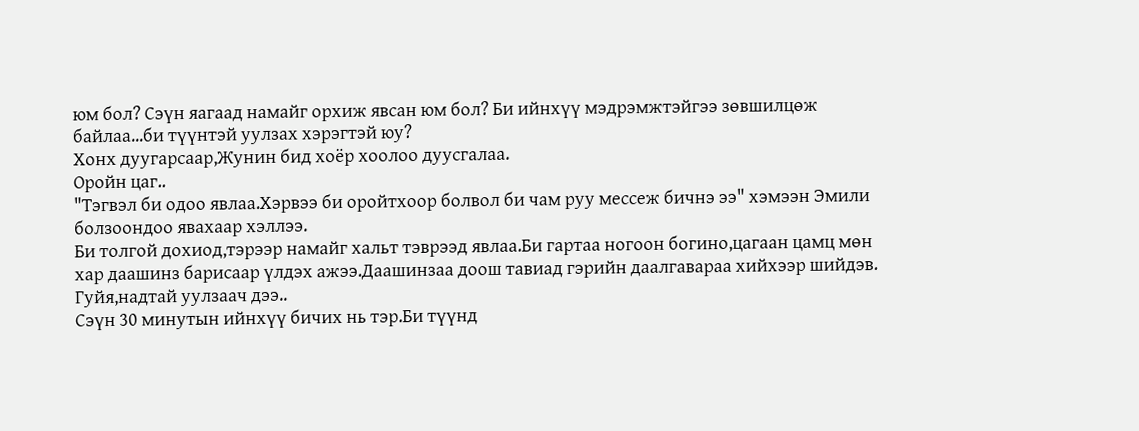юм бол? Сэүн яагаад намайг орхиж явсан юм бол? Би ийнхүү мэдрэмжтэйгээ зөвшилцөж байлаа...би түүнтэй уулзах хэрэгтэй юу?
Хонх дуугарсаар,Жунин бид хоёр хоолоо дуусгалаа.
Оройн цаг..
"Тэгвэл би одоо явлаа.Хэрвээ би оройтхоор болвол би чам руу мессеж бичнэ ээ" хэмээн Эмили болзоондоо явахаар хэллээ.
Би толгой дохиод,тэрээр намайг хальт тэврээд явлаа.Би гартаа ногоон богино,цагаан цамц мөн хар даашинз барисаар үлдэх ажээ.Даашинзаа доош тавиад гэрийн даалгавараа хийхээр шийдэв.
Гуйя,надтай уулзаач дээ..
Сэүн 30 минутын ийнхүү бичих нь тэр.Би түүнд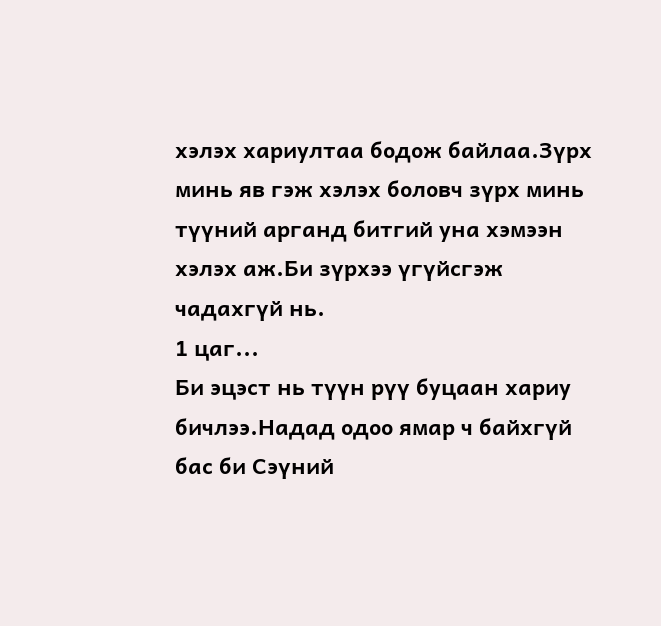хэлэх хариултаа бодож байлаа.Зүрх минь яв гэж хэлэх боловч зүрх минь түүний арганд битгий уна хэмээн хэлэх аж.Би зүрхээ үгүйсгэж чадахгүй нь.
1 цаг...
Би эцэст нь түүн рүү буцаан хариу бичлээ.Надад одоо ямар ч байхгүй бас би Сэүний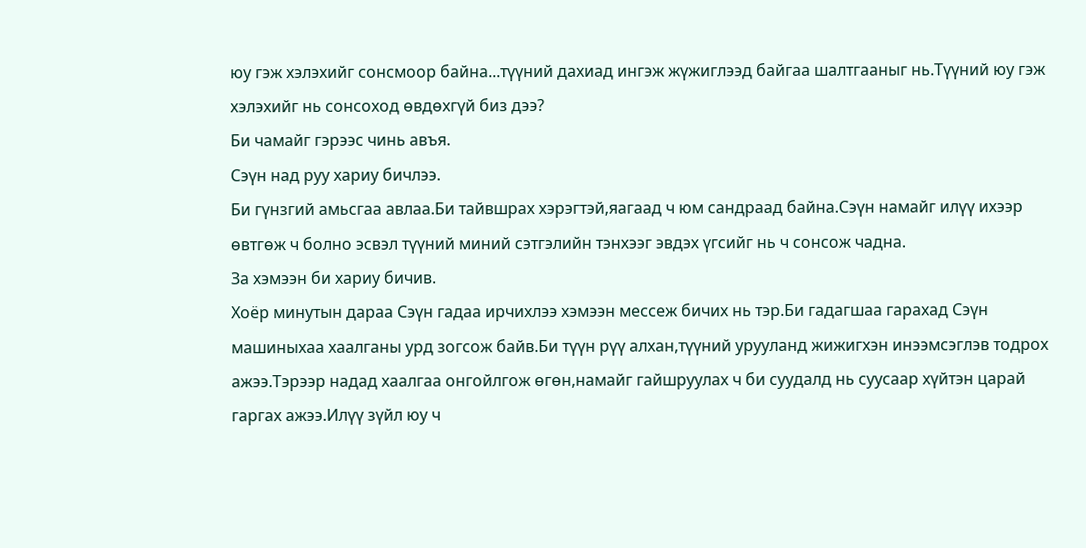юу гэж хэлэхийг сонсмоор байна...түүний дахиад ингэж жүжиглээд байгаа шалтгааныг нь.Түүний юу гэж хэлэхийг нь сонсоход өвдөхгүй биз дээ?
Би чамайг гэрээс чинь авъя.
Сэүн над руу хариу бичлээ.
Би гүнзгий амьсгаа авлаа.Би тайвшрах хэрэгтэй,яагаад ч юм сандраад байна.Сэүн намайг илүү ихээр өвтгөж ч болно эсвэл түүний миний сэтгэлийн тэнхээг эвдэх үгсийг нь ч сонсож чадна.
За хэмээн би хариу бичив.
Хоёр минутын дараа Сэүн гадаа ирчихлээ хэмээн мессеж бичих нь тэр.Би гадагшаа гарахад Сэүн машиныхаа хаалганы урд зогсож байв.Би түүн рүү алхан,түүний урууланд жижигхэн инээмсэглэв тодрох ажээ.Тэрээр надад хаалгаа онгойлгож өгөн,намайг гайшруулах ч би суудалд нь суусаар хүйтэн царай гаргах ажээ.Илүү зүйл юу ч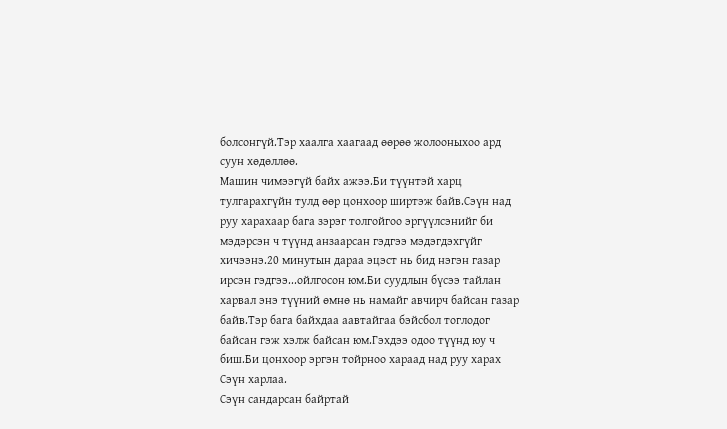болсонгүй.Тэр хаалга хаагаад өөрөө жолооныхоо ард суун хөдөллөө.
Машин чимээгүй байх ажээ.Би түүнтэй харц тулгарахгүйн тулд өөр цонхоор ширтэж байв.Сэүн над руу харахаар бага зэрэг толгойгоо эргүүлсэнийг би мэдэрсэн ч түүнд анзаарсан гэдгээ мэдэгдэхгүйг хичээнэ.20 минутын дараа эцэст нь бид нэгэн газар ирсэн гэдгээ...ойлгосон юм.Би суудлын бүсээ тайлан харвал энэ түүний өмнө нь намайг авчирч байсан газар байв.Тэр бага байхдаа аавтайгаа бэйсбол тоглодог байсан гэж хэлж байсан юм.Гэхдээ одоо түүнд юу ч биш.Би цонхоор эргэн тойрноо хараад над руу харах Сэүн харлаа.
Сэүн сандарсан байртай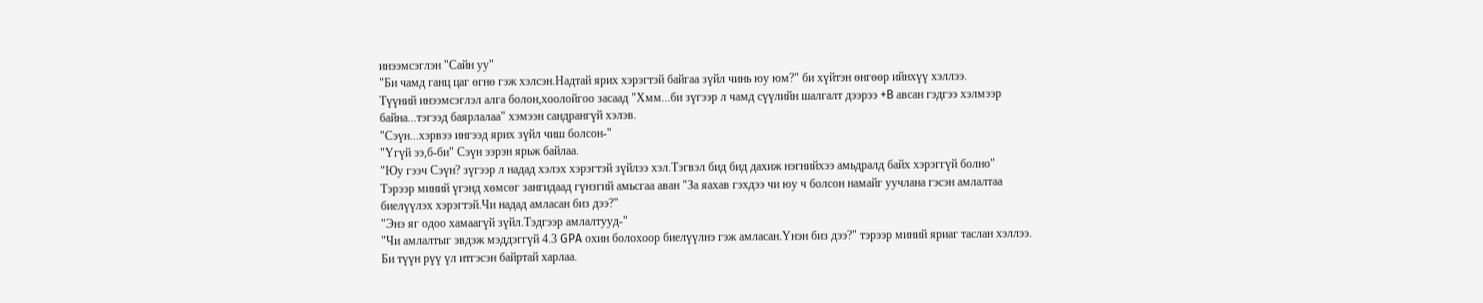инээмсэглэн "Сайн уу"
"Би чамд ганц цаг өгнө гэж хэлсэн.Надтай ярих хэрэгтэй байгаа зүйл чинь юу юм?" би хүйтэн өнгөөр ийнхүү хэллээ.
Түүний инээмсэглэл алга болон,хоолойгоо засаад "Хмм...би зүгээр л чамд сүүлийн шалгалт дээрээ +B авсан гэдгээ хэлмээр байна...тэгээд баярлалаа" хэмээн сандрангүй хэлэв.
"Сэүн...хэрвээ ингээд ярих зүйл чиш болсон-"
"Үгүй ээ,б-би" Сэүн ээрэн ярьж байлаа.
"Юу гээч Сэүн? зүгээр л надад хэлэх хэрэгтэй зүйлээ хэл.Тэгвэл бид бид дахиж нэгнийхээ амьдралд байх хэрэггүй болно"
Тэрээр миний үгэнд хөмсөг зангидаад гүнзгий амьсгаа аван "За яахав гэхдээ чи юу ч болсон намайг уучлана гэсэн амлалтаа биелүүлэх хэрэгтэй.Чи надад амласан биз дээ?"
"Энэ яг одоо хамаагүй зүйл.Тэдгээр амлалтууд-"
"Чи амлалтыг эвдэж мэддэггүй 4.3 GPA охин болохоор биелүүлнэ гэж амласан.Үнэн биз дээ?" тэрээр миний яриаг таслан хэллээ.
Би түүн рүү үл итгэсэн байртай харлаа.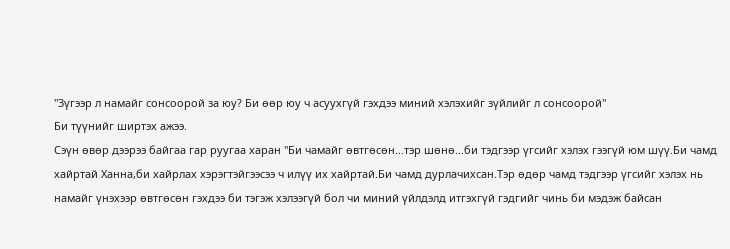"Зүгээр л намайг сонсоорой за юу? Би өөр юу ч асуухгүй гэхдээ миний хэлэхийг зүйлийг л сонсоорой"
Би түүнийг ширтэх ажээ.
Сэүн өвөр дээрээ байгаа гар руугаа харан "Би чамайг өвтгөсөн...тэр шөнө...би тэдгээр үгсийг хэлэх гээгүй юм шүү.Би чамд хайртай Ханна,би хайрлах хэрэгтэйгээсээ ч илүү их хайртай.Би чамд дурлачихсан.Тэр өдөр чамд тэдгээр үгсийг хэлэх нь намайг үнэхээр өвтгөсөн гэхдээ би тэгэж хэлээгүй бол чи миний үйлдэлд итгэхгүй гэдгийг чинь би мэдэж байсан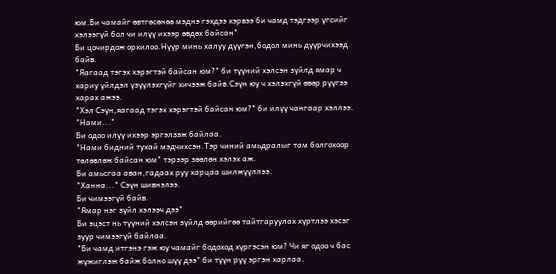юм.Би чамайг өвтгөсөнөө мэднэ гэхдээ хэрвээ би чамд тэдгээр үгсийг хэлээгүй бол чи илүү ихээр өвдөх байсан"
Би цочирдож орхилоо.Нүүр минь халуу дүүгэн,бодол минь дүүрчихээд байв.
"Яагаад тэгэх хэрэгтэй байсан юм?" би түүний хэлсэн зүйлд ямар ч хариу үйлдэл үзүүлэхгүйг хичээж байв.Сэүн юу ч хэлэхгүй өвөр рүүгээ харах ажээ.
"Хэл Сэүн,яагаад тэгэх хэрэгтэй байсан юм?" би илүү чангаар хэллээ.
"Нами..."
Би одоо илүү ихээр эргэлзэж байлаа.
"Нами бидний тухай мэдчихсэн.Тэр чиний амьдралыг там болгохоор төлөвлөж байсан юм" тэрээр зөөлөн хэлэх аж.
Би амьсгаа аван,гадаах руу харцаа шилжүүллээ.
"Ханна..." Сэүн шивнэлээ.
Би чимээгүй байв.
"Ямар нэг зүйл хэлээч дээ"
Би эцэст нь түүний хэлсэн зүйлд өөрийгөө тайтгаруулах хүртлээ хэсэг зуур чимээгүй байлаа.
"Би чамд итгэнэ гэж юу чамайг бодоход хүргэсэн юм? Чи яг одоо ч бас жүжиглэж байж болно шүү дээ" би түүн рүү эргэн харлаа.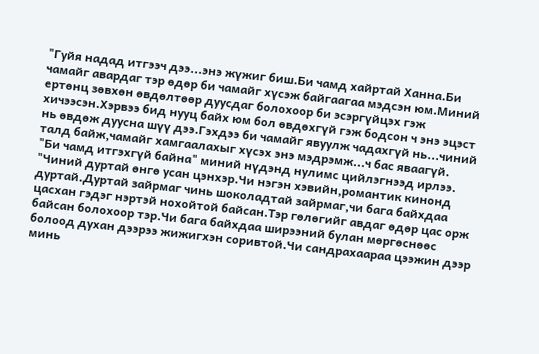"Гуйя надад итгээч дээ...энэ жүжиг биш.Би чамд хайртай Ханна.Би чамайг авардаг тэр өдөр би чамайг хүсэж байгаагаа мэдсэн юм.Миний ертөнц зөвхөн өвдөлтөөр дуусдаг болохоор би эсэргүйцэх гэж хичээсэн.Хэрвээ бид нууц байх юм бол өвдөхгүй гэж бодсон ч энэ эцэст нь өвдөж дуусна шүү дээ.Гэхдээ би чамайг явуулж чадахгүй нь...чиний талд байж,чамайг хамгаалахыг хүсэх энэ мэдрэмж...ч бас яваагүй.
"Би чамд итгэхгүй байна" миний нүдэнд нулимс цийлэгнээд ирлээ.
"Чиний дуртай өнгө усан цэнхэр.Чи нэгэн хэвийн,романтик кинонд дуртай.Дуртай зайрмаг чинь шоколадтай зайрмаг,чи бага байхдаа цасхан гэдэг нэртэй нохойтой байсан.Тэр гөлөгийг авдаг өдөр цас орж байсан болохоор тэр.Чи бага байхдаа ширээний булан мөргөснөөс болоод духан дээрээ жижигхэн соривтой.Чи сандрахаараа цээжин дээр минь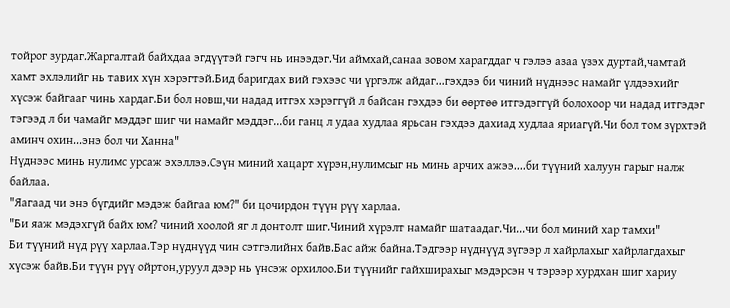тойрог зурдаг.Жаргалтай байхдаа эгдүүтэй гэгч нь инээдэг.Чи аймхай,санаа зовом харагддаг ч гэлээ азаа үзэх дуртай,чамтай хамт эхлэлийг нь тавих хүн хэрэгтэй.Бид баригдах вий гэхээс чи үргэлж айдаг...гэхдээ би чиний нүднээс намайг үлдээхийг хүсэж байгааг чинь хардаг.Би бол новш,чи надад итгэх хэрэггүй л байсан гэхдээ би өөртөө итгэдэггүй болохоор чи надад итгэдэг тэгээд л би чамайг мэддэг шиг чи намайг мэддэг...би ганц л удаа худлаа ярьсан гэхдээ дахиад худлаа яриагүй.Чи бол том зүрхтэй аминч охин...энэ бол чи Ханна"
Нүднээс минь нулимс урсаж эхэллээ.Сэүн миний хацарт хүрэн,нулимсыг нь минь арчих ажээ....би түүний халуун гарыг налж байлаа.
"Яагаад чи энэ бүгдийг мэдэж байгаа юм?" би цочирдон түүн рүү харлаа.
"Би яаж мэдэхгүй байх юм? чиний хоолой яг л донтолт шиг.Чиний хүрэлт намайг шатаадаг.Чи...чи бол миний хар тамхи"
Би түүний нүд рүү харлаа.Тэр нүднүүд чин сэтгэлийнх байв.Бас айж байна.Тэдгээр нүднүүд зүгээр л хайрлахыг хайрлагдахыг хүсэж байв.Би түүн рүү ойртон,уруул дээр нь үнсэж орхилоо.Би түүнийг гайхширахыг мэдэрсэн ч тэрээр хурдхан шиг хариу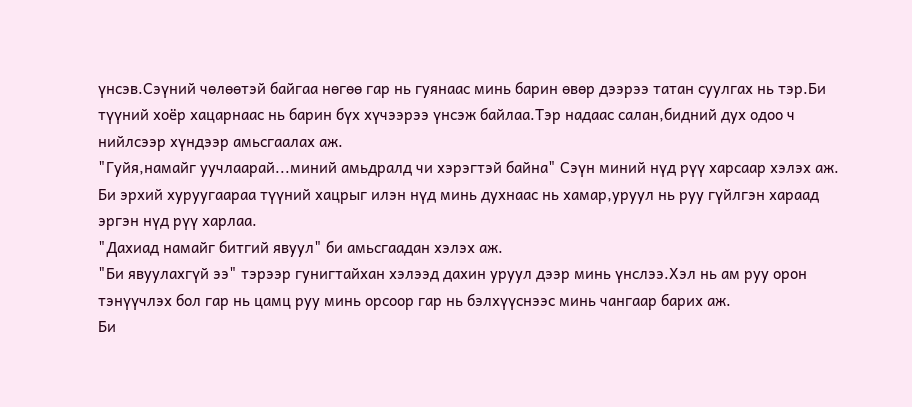үнсэв.Сэүний чөлөөтэй байгаа нөгөө гар нь гуянаас минь барин өвөр дээрээ татан суулгах нь тэр.Би түүний хоёр хацарнаас нь барин бүх хүчээрээ үнсэж байлаа.Тэр надаас салан,бидний дух одоо ч нийлсээр хүндээр амьсгаалах аж.
"Гуйя,намайг уучлаарай...миний амьдралд чи хэрэгтэй байна" Сэүн миний нүд рүү харсаар хэлэх аж.
Би эрхий хуруугаараа түүний хацрыг илэн нүд минь духнаас нь хамар,уруул нь руу гүйлгэн хараад эргэн нүд рүү харлаа.
"Дахиад намайг битгий явуул" би амьсгаадан хэлэх аж.
"Би явуулахгүй ээ" тэрээр гунигтайхан хэлээд дахин уруул дээр минь үнслээ.Хэл нь ам руу орон тэнүүчлэх бол гар нь цамц руу минь орсоор гар нь бэлхүүснээс минь чангаар барих аж.
Би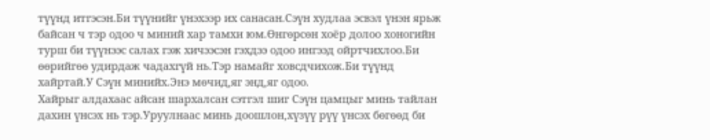түүнд итгэсэн.Би түүнийг үнэхээр их санасан.Сэүн худлаа эсвэл үнэн ярьж байсан ч тэр одоо ч миний хар тамхи юм.Өнгөрсөн хоёр долоо хоногийн турш би түүнээс салах гэж хичээсэн гэхдээ одоо ингээд ойртчихлоо.Би өөрийгөө удирдаж чадахгүй нь.Тэр намайг ховсдчихож.Би түүнд хайртай.У Сэүн минийх.Энэ мөчид,яг энд,яг одоо.
Хайрыг алдахаас айсан шархалсан сэтгэл шиг Сэүн цамцыг минь тайлан дахин үнсэх нь тэр.Уруулнаас минь доошлон,хүзүү рүү үнсэх бөгөөд би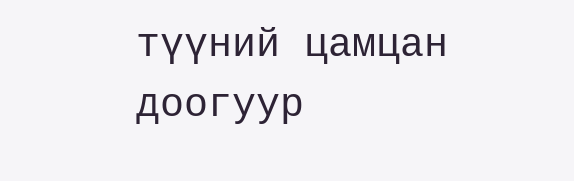түүний цамцан доогуур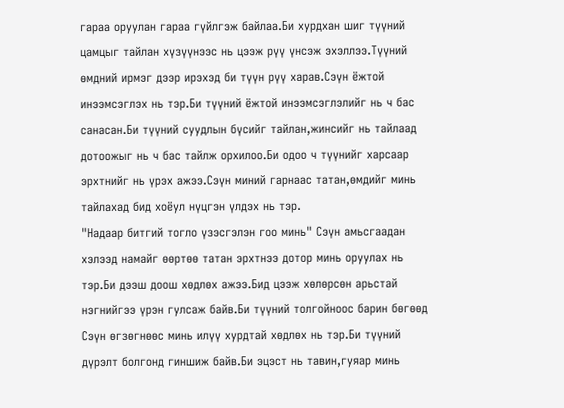гараа оруулан гараа гүйлгэж байлаа.Би хурдхан шиг түүний цамцыг тайлан хүзүүнээс нь цээж рүү үнсэж эхэллээ.Түүний өмдний ирмэг дээр ирэхэд би түүн рүү харав.Сэүн ёжтой инээмсэглэх нь тэр.Би түүний ёжтой инээмсэглэлийг нь ч бас санасан.Би түүний суудлын бүсийг тайлан,жинсийг нь тайлаад дотоожыг нь ч бас тайлж орхилоо.Би одоо ч түүнийг харсаар эрхтнийг нь үрэх ажээ.Сэүн миний гарнаас татан,өмдийг минь тайлахад бид хоёул нүцгэн үлдэх нь тэр.
"Надаар битгий тогло үзэсгэлэн гоо минь" Сэүн амьсгаадан хэлээд намайг өөртөө татан эрхтнээ дотор минь оруулах нь тэр.Би дээш доош хөдлөх ажээ.Бид цээж хөлөрсөн арьстай нэгнийгээ үрэн гулсаж байв.Би түүний толгойноос барин бөгөөд Сэүн өгзөгнөөс минь илүү хурдтай хөдлөх нь тэр.Би түүний дүрэлт болгонд гиншиж байв.Би эцэст нь тавин,гуяар минь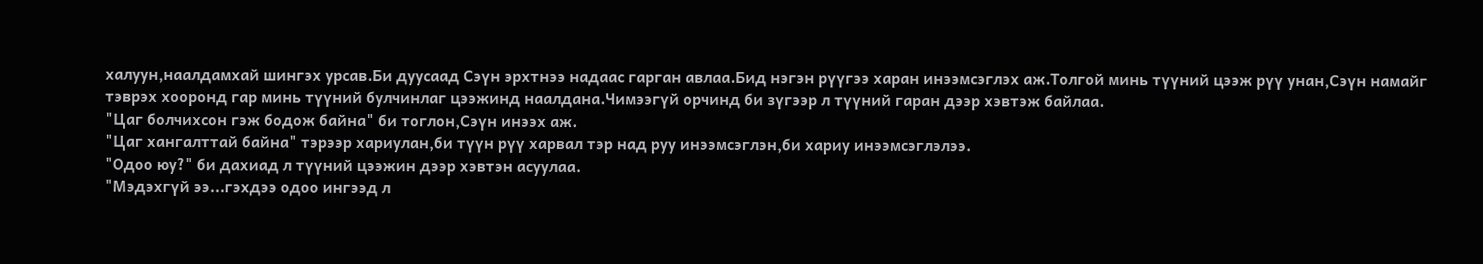халуун,наалдамхай шингэх урсав.Би дуусаад Сэүн эрхтнээ надаас гарган авлаа.Бид нэгэн рүүгээ харан инээмсэглэх аж.Толгой минь түүний цээж рүү унан,Сэүн намайг тэврэх хооронд гар минь түүний булчинлаг цээжинд наалдана.Чимээгүй орчинд би зүгээр л түүний гаран дээр хэвтэж байлаа.
"Цаг болчихсон гэж бодож байна" би тоглон,Сэүн инээх аж.
"Цаг хангалттай байна" тэрээр хариулан,би түүн рүү харвал тэр над руу инээмсэглэн,би хариу инээмсэглэлээ.
"Одоо юу?" би дахиад л түүний цээжин дээр хэвтэн асуулаа.
"Мэдэхгүй ээ...гэхдээ одоо ингээд л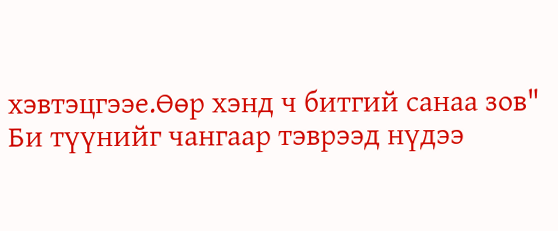хэвтэцгээе.Өөр хэнд ч битгий санаа зов"
Би түүнийг чангаар тэврээд нүдээ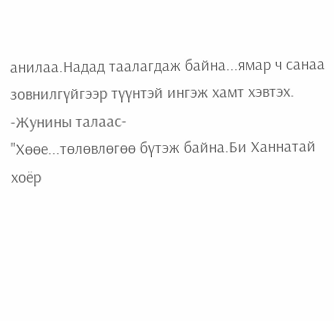анилаа.Надад таалагдаж байна...ямар ч санаа зовнилгүйгээр түүнтэй ингэж хамт хэвтэх.
-Жунины талаас-
"Хөөе...төлөвлөгөө бүтэж байна.Би Ханнатай хоёр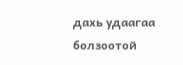дахь удаагаа болзоотой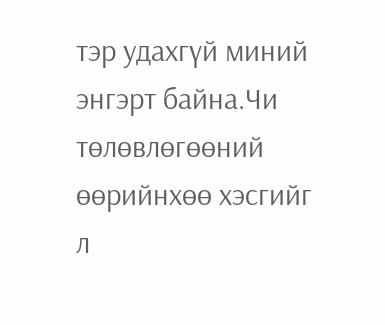тэр удахгүй миний энгэрт байна.Чи төлөвлөгөөний өөрийнхөө хэсгийг л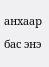анхаар бас энэ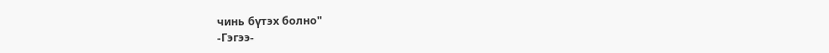чинь бүтэх болно"
-Гэгээ-